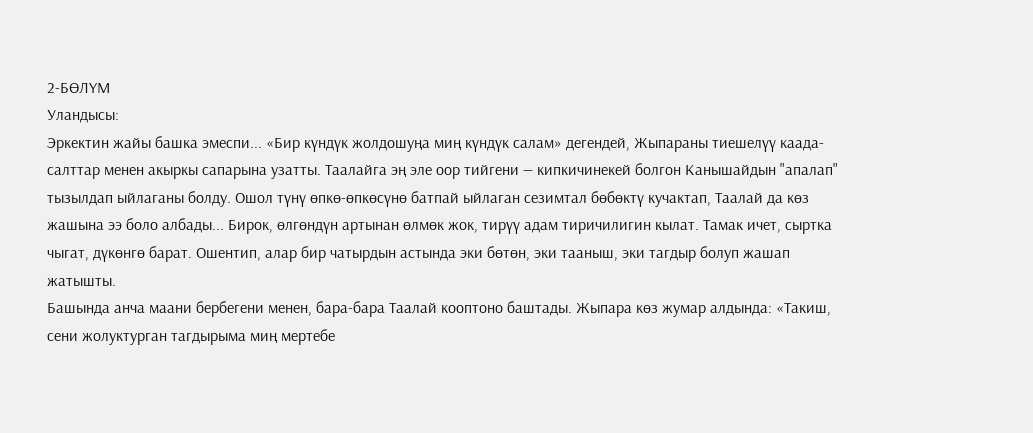2-БӨЛҮМ
Уландысы:
Эркектин жайы башка эмеспи... «Бир күндүк жолдошуңа миң күндүк салам» дегендей, Жыпараны тиешелүү каада-салттар менен акыркы сапарына узатты. Таалайга эң эле оор тийгени — кипкичинекей болгон Канышайдын "апалап" тызылдап ыйлаганы болду. Ошол түнү өпкө-өпкөсүнө батпай ыйлаган сезимтал бөбөктү кучактап, Таалай да көз жашына ээ боло албады... Бирок, өлгөндүн артынан өлмөк жок, тирүү адам тиричилигин кылат. Тамак ичет, сыртка чыгат, дүкөнгө барат. Ошентип, алар бир чатырдын астында эки бөтөн, эки тааныш, эки тагдыр болуп жашап жатышты.
Башында анча маани бербегени менен, бара-бара Таалай кооптоно баштады. Жыпара көз жумар алдында: «Такиш, сени жолуктурган тагдырыма миң мертебе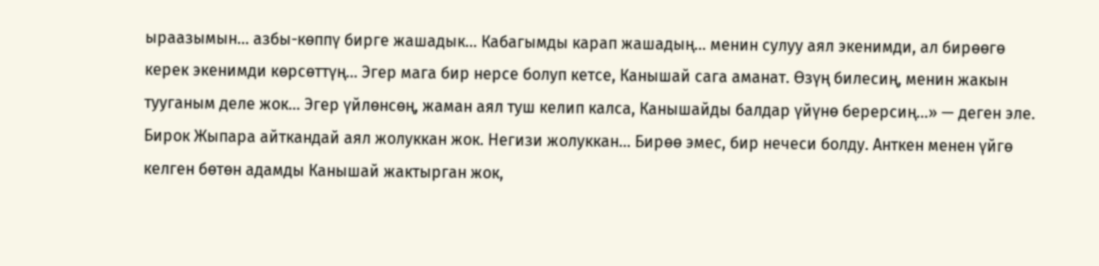ыраазымын... азбы-көппү бирге жашадык... Кабагымды карап жашадың... менин сулуу аял экенимди, ал бирөөгө керек экенимди көрсөттүң... Эгер мага бир нерсе болуп кетсе, Канышай сага аманат. Өзүң билесиң, менин жакын тууганым деле жок... Эгер үйлөнсөң, жаман аял туш келип калса, Канышайды балдар үйүнө берерсиң...» — деген эле. Бирок Жыпара айткандай аял жолуккан жок. Негизи жолуккан... Бирөө эмес, бир нечеси болду. Анткен менен үйгө келген бөтөн адамды Канышай жактырган жок,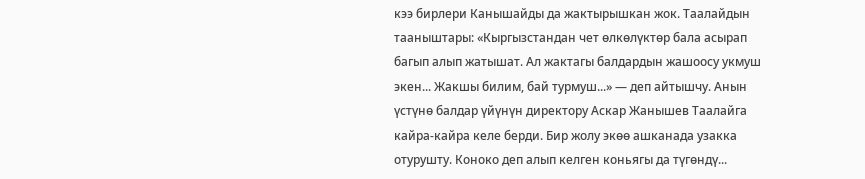кээ бирлери Канышайды да жактырышкан жок. Таалайдын тааныштары: «Кыргызстандан чет өлкөлүктөр бала асырап багып алып жатышат. Ал жактагы балдардын жашоосу укмуш экен... Жакшы билим, бай турмуш...» — деп айтышчу. Анын үстүнө балдар үйүнүн директору Аскар Жанышев Таалайга кайра-кайра келе берди. Бир жолу экөө ашканада узакка отурушту. Коноко деп алып келген коньягы да түгөндү...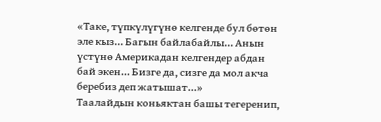«Таке, түпкүлүгүнө келгенде бул бөтөн эле кыз... Багын байлабайлы... Анын үстүнө Америкадан келгендер абдан бай экен... Бизге да, сизге да мол акча беребиз деп жатышат...»
Таалайдын коньяктан башы тегеренип,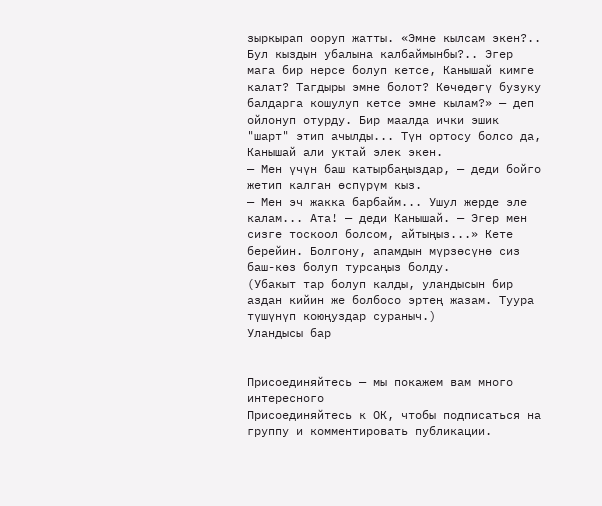зыркырап ооруп жатты. «Эмне кылсам экен?.. Бул кыздын убалына калбаймынбы?.. Эгер мага бир нерсе болуп кетсе, Канышай кимге калат? Тагдыры эмне болот? Көчөдөгү бузуку балдарга кошулуп кетсе эмне кылам?» — деп ойлонуп отурду. Бир маалда ички эшик "шарт" этип ачылды... Түн ортосу болсо да, Канышай али уктай элек экен.
— Мен үчүн баш катырбаңыздар, — деди бойго жетип калган өспүрүм кыз.
— Мен эч жакка барбайм... Ушул жерде эле калам... Ата! — деди Канышай. — Эгер мен сизге тоскоол болсом, айтыңыз...» Кете берейин. Болгону, апамдын мүрзөсүнө сиз баш-көз болуп турсаңыз болду.
(Убакыт тар болуп калды, уландысын бир аздан кийин же болбосо эртең жазам. Туура түшүнүп коюңуздар сураныч.)
Уландысы бар


Присоединяйтесь — мы покажем вам много интересного
Присоединяйтесь к ОК, чтобы подписаться на группу и комментировать публикации.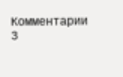Комментарии 3